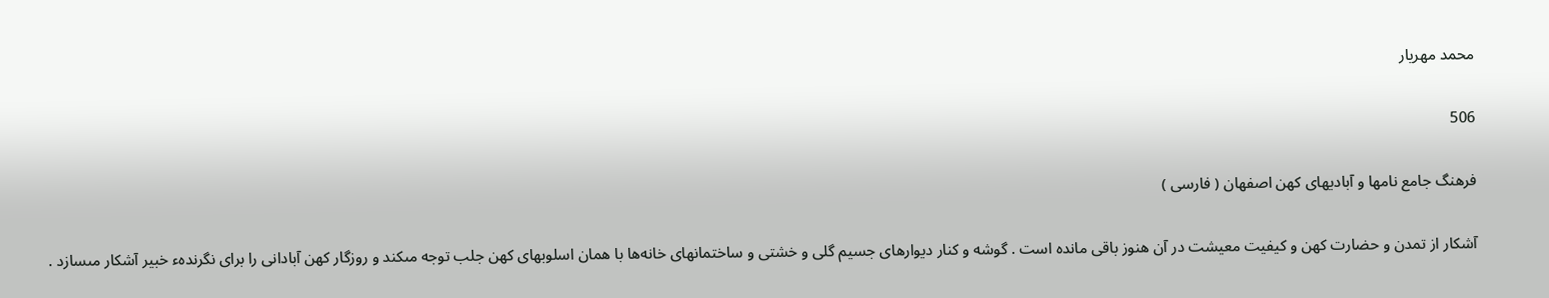محمد مهريار

506

فرهنگ جامع نامها و آباديهاى كهن اصفهان ( فارسى )

آشكار از تمدن و حضارت كهن و كيفيت معيشت در آن هنوز باقى مانده است . گوشه و كنار ديوارهاى جسيم گلى و خشتى و ساختمانهاى خانه‌ها با همان اسلوبهاى كهن جلب توجه مىكند و روزگار كهن آبادانى را براى نگرندهء خبير آشكار مىسازد .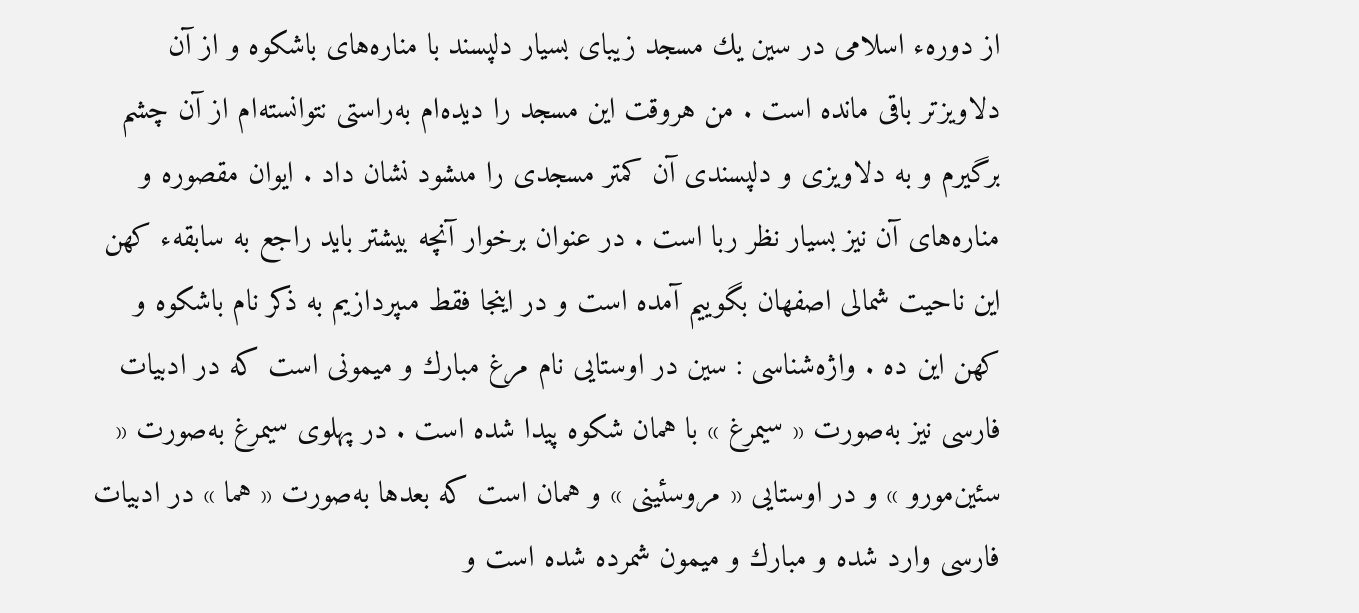از دورهء اسلامى در سين يك مسجد زيباى بسيار دلپسند با مناره‌هاى باشكوه و از آن دلاويزتر باقى مانده است . من هروقت اين مسجد را ديده‌ام به‌راستى نتوانسته‌ام از آن چشم برگيرم و به دلاويزى و دلپسندى آن كمتر مسجدى را مىشود نشان داد . ايوان مقصوره و مناره‌هاى آن نيز بسيار نظر ربا است . در عنوان برخوار آنچه بيشتر بايد راجع به سابقهء كهن اين ناحيت شمالى اصفهان بگوييم آمده است و در اينجا فقط مىپردازيم به ذكر نام باشكوه و كهن اين ده . واژه‌شناسى : سين در اوستايى نام مرغ مبارك و ميمونى است كه در ادبيات فارسى نيز به‌صورت « سيمرغ » با همان شكوه پيدا شده است . در پهلوى سيمرغ به‌صورت « سئين‌مورو » و در اوستايى « مروسئينى » و همان است كه بعدها به‌صورت « هما » در ادبيات فارسى وارد شده و مبارك و ميمون شمرده شده است و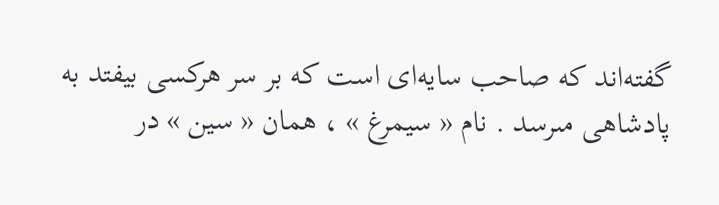گفته‌اند كه صاحب سايه‌اى است كه بر سر هركسى بيفتد به پادشاهى مىرسد . نام « سيمرغ » ، همان « سين » در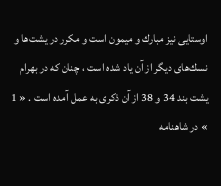اوستايى نيز مبارك و ميمون است و مكرر در يشت‌ها و نسك‌هاى ديگر از آن ياد شده است ، چنان كه در بهرام يشت بند 34 و 38 از آن ذكرى به عمل آمده است . « 1 » در شاهنامه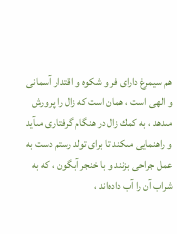هم سيمرغ داراى فر و شكوه و اقتدار آسمانى و الهى است ، همان است كه زال را پرورش مىدهد ، به كمك زال در هنگام گرفتارى مىآيد و راهنمايى مىكند تا براى تولد رستم دست به عمل جراحى بزنند و با خنجر آبگون ، كه به شراب آن را آب داده‌اند ،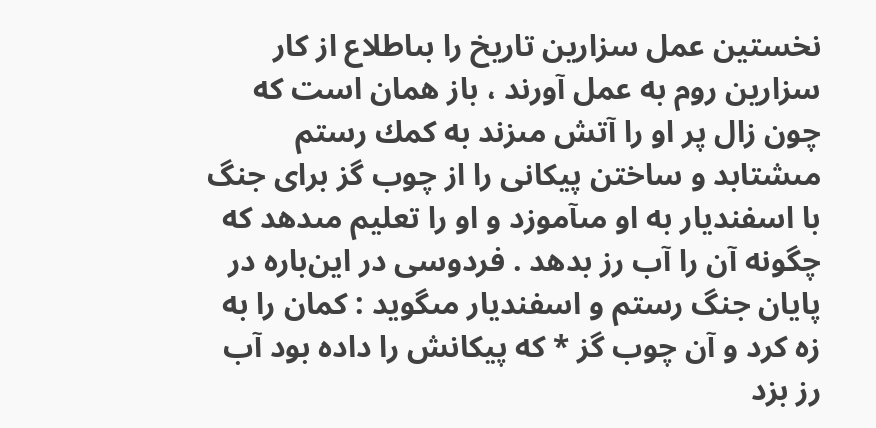نخستين عمل سزارين تاريخ را بىاطلاع از كار سزارين روم به عمل آورند ، باز همان است كه چون زال پر او را آتش مىزند به كمك رستم مىشتابد و ساختن پيكانى را از چوب گز براى جنگ با اسفنديار به او مىآموزد و او را تعليم مىدهد كه چگونه آن را آب رز بدهد . فردوسى در اين‌باره در پايان جنگ رستم و اسفنديار مىگويد : كمان را به زه كرد و آن چوب گز * كه پيكانش را داده بود آب رز بزد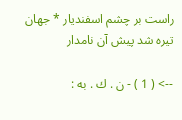راست بر چشم اسفنديار * جهان تيره شد پيش آن نامدار

--> ( 1 ) - ن . ك . به :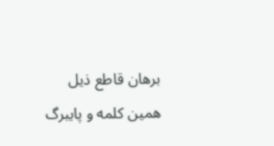برهان قاطع ذيل همين كلمه و پايبرگ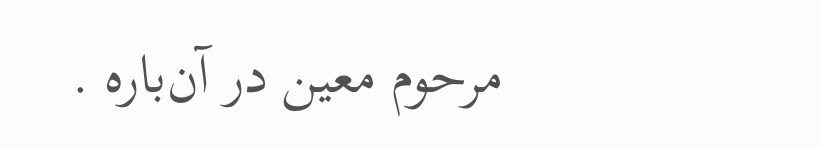مرحوم معين در آن‌باره .